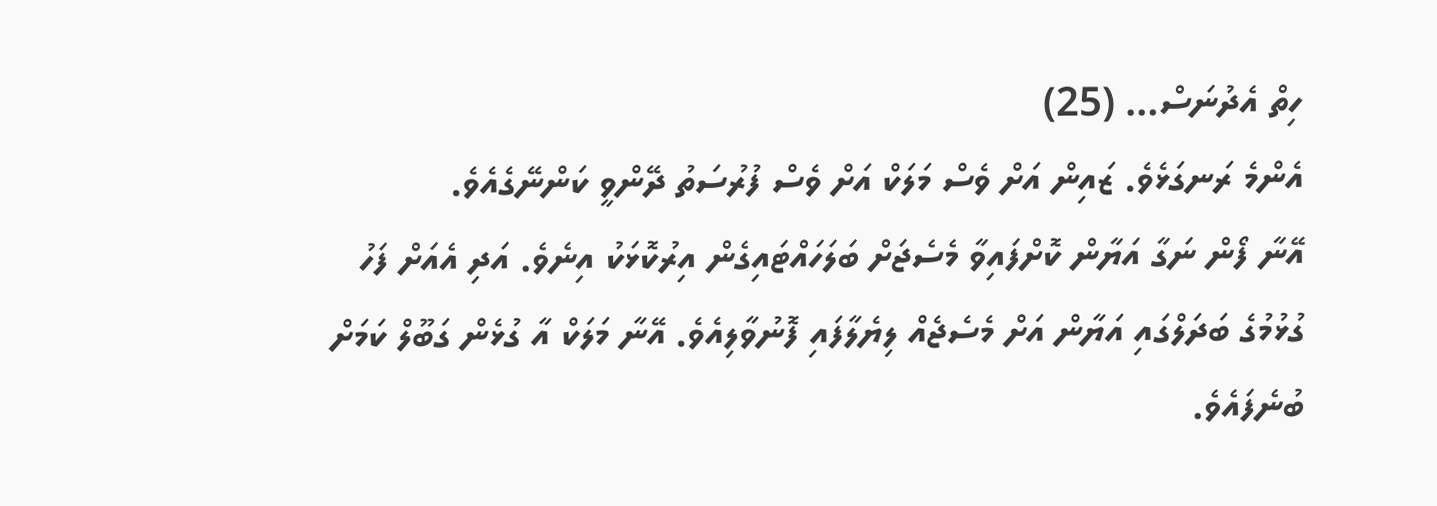ހިތް އެދުނަސް… (25)
އެންމެ ރަނގަޅެވެ. ޒައިން އަށް ވެސް މަލަކް އަށް ވެސް ފުރުސަތު ދޭންވީ ކަންނޭގެއެވެ.
އޭނާ ފޯން ނަގާ އަޔާން ކޮށްފައިވާ މެސެޖަށް ބަލަހައްޓައިގެން އިރުކޮޅަކު އިނެވެ. އަދި އެއަށް ފަހު ގުޅުމުގެ ބަދަލްގައި އަޔާން އަށް މެސެޖެއް ލިޔެލާފައި ފޮނުވާލިއެވެ. އޭނާ މަލަކް އާ ގުޅެން ގަބޫލް ކަމަށް ބުނެފައެވެ.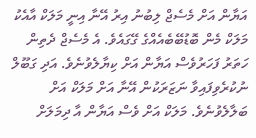އަޔާން އަށް މެސެޖް ލިބުނު އިރު އޭނާ އިނީ މަލަކް އާއެކު މަލަކް މެން ބޮޑުބޭބެއެއްގެ ގޭގައެވެ. އެ މެސެޖް ދެތިން ހަތަރު ފަހަރުވެސް އަޔާން އަށް ކިޔާލެވުނެވެ. އަދި ގަބޫލް ނުކުރެވިފައިވާ ނަޒަރަކުން އޭނާ އަށް މަލަކް އަށް ބަލާލެވުނެވެ. މަލަކް އަށް ވެސް އަޔާން އާ ދިމަލަށް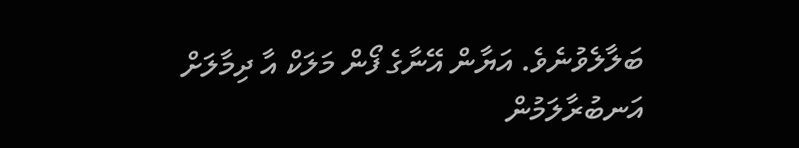ބަލާލެވުނެވެ. އަޔާން އޭނާގެ ފޯން މަލަކް އާ ދިމާލަށް އަނބުރާލަމުން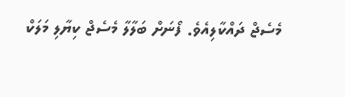މެސެޖް ދައްކާލިއެވެ. ފޯނަށް ބަލާލާ މެސެޖް ކިޔާލި މަލަކް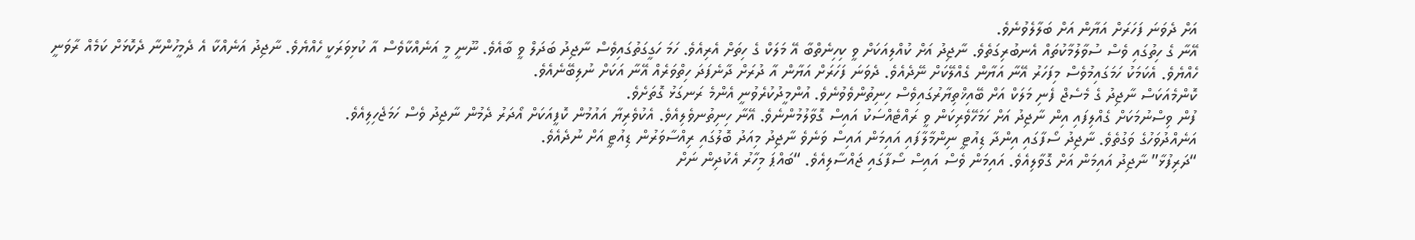އަށް ދެވަނަ ފަހަރަށް އަޔާން އަށް ބަލާލެވުނެވެ.
އޭނާ ގެ ހިތުގައި ވެސް ސުވާލުމާކުތައް އެނބުރިގަތެވެ. ނާޖިދު އަށް ކުއްލިއަކަށް ވީ ކިހިނެތްބާ އޭ މަލަކް ގެ ހިތަށް އެރިއެވެ. ހަމަ ހަގީގަތުގައިވެސް ނާޖިދު ބަދަލް ވީ ބާއެވެ. ނޫނީ މީ އަނެއްކާވެސް އާ ކުޅިވަރަކީ ހެއްޔެވެ. ނާޖިދު އަނެއްކާ އެ ދެމީހުންނާ ދެކޮޅަށް ކަމެއް ރާވަނީ ހެއްޔެވެ. އެކަމަކު ހަމަގައިމުވެސް މިފަހަރު އޭނާ އަޔާން ގެއްލޭކަށް ނޭދެއެވެ. ދެވަނަ ފަހަރަށް އަޔާން އާ ދުރަށް ދާނެފަދަ ހިތްވަރެއް އޭނާ އަކަށް ނުލިބޭނެއެވެ.
ކޮންމެއަކަސް ނާޖިދު ގެ މެސެޖް ފެނި މަލަކް އަށް ބޭއިޚްތިޔާރުގައިވެސް ހިނިތުންވެވުނެވެ. އުންމީދުކުރެވުނީ އެންމެ ރަނގަޅު ގޮތަށެވެ.
ފުން ވިސްނުމަކަށް ގެއްލިފައި އިން ނާޖިދު އަށް ހަމަހޭވެރިކަން ވީ ރައްޓެއްސަކު އައިސް ގޮވާލުމުންނެވެ. އޭނާ ހިނިތުނވެލިއެވެ. އެކުވެރިޔާ އައުމުން ކޮފީއަކަށް އޯދަރު ދެމުން ނާޖިދު ވެސް ހަމަޖެހިލިއެވެ.
އަނެއްދުވަހުގެ ވަގުތެވެ. ނާޖިދު ސޯފާގައި އިންދާ ޑިއުޓީ ނިންމާލާފައި އައިމަން އައިސް ވަނެވެ ނާޖިދު މިއަދު ބޮލުގައި ރިއްސާވަރުން ޑިއުޓީ އަށް ނުދެއެވެ.
“ދަރިފުޅާ” ނާޖިދު އައިމަން އަށް ގޮވާލިއެވެ. އައިމަން ވެސް އައިސް ސޯފާގައި ޖައްސާލިއެވެ. “ބައްޕަ މިހާރު އެކުދިން ނަށް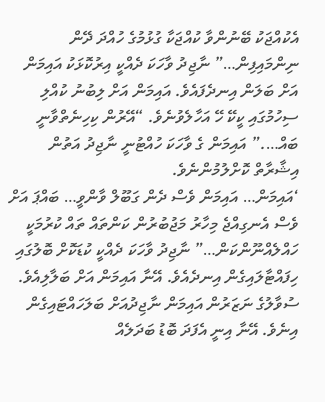އެކުއްޖަކު ބޭނުންވާ ކުއްޖަކާ ގުޅުމުގެ ހުއްދަ ދޭން ނިންމައިފިން…” ނާޖިދު ވާހަކަ ދެއްކީ އިރުކޮޅަކު އައިމަން އަށް ބަލަން އިނދެފައެވެ. އައިމަން އަށް ލިބުނު ކުއްލި ސިހުމުގައި ކީކޭ ހޭ އަހާލެވުނެވެ. “އޭރުން ކިހިނެތްވާނީ ބައް….” އައިމަން ގެ ވާހަކަ ހުއްޓުނީ ނާޖިދު އަތުން އިޝާރާތް ކޮށްލުމުންނެވެ.
‘އައިމަން… އައިމަން ވެސް ދެން ގަބޫލް ވާންވީ… ބައްޕަ އަށް ވެސް އެނގިއްޖެ މިހާރު މަޖުބުރުން ކަންތައް ތައް ކުރުމަކީ ހައްލެއްނޫންކަން…” ނާޖިދު ވާހަކަ ދެއްކީ ކުޑަކޮށް ބޮލުގައި ހިފައްޓާލައިގެން އިނދެއެވެ. އޭނާ އައިމަން އަށް ބަލާލިއެވެ. ސުވާލުގެ ނަޒަރުން އައިމަން ނާޖިދުއަށް ބަލަހައްޓައިގެން އިނެވެ. އޭނާ އިނީ އެފަދަ ބޮޑު ބަދަލެއް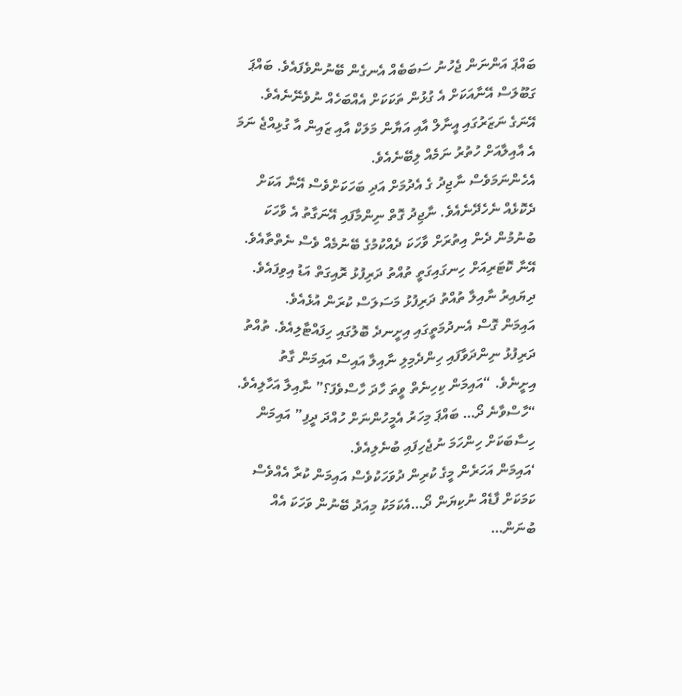ބައްޕަ އަންނަން ޖެހުނު ސަބަބެއް އެނގެން ބޭނުންވެފައެވެ. ބައްޕަ ގަބޫލަސް އޭނާއަކަށް އެ ގުޅުން ތަކަކަށް އެއްބަހެއް ނުވެނޭނެއެވެ. އޭނަގެ ނަޒަރުގައި އީނާލް އާއި އަޔާން މަލަކް އާއި ޒައިން އާ ގުޅިއްޖެ ނަމަ އެ އާއިލާއަށް ހުތުރު ނަމެއް ލިބޭނެއެވެ.
އެހެންނަމަވެސް ނާޖިދު ގެ އެދުމަށް އަދި ބަހަކަށްވެސް އޭނާ އަކަށް ދެކޮޅެއް ނެހެދޭނެއެވެ. ނާޖިދު ގޮތް ނިންމާފައި އޭނަގާތު އެ ވާހަކަ ބުނުމުން ދެން އިތުރަށް ވާހަކަ ދެއްކުމުގެ ބޭނުމެއް ވެސް ނެތްތާއެވެ.
އޭނާ ކޮޓަރިއަށް ހިނގައިގަތީ ތުއްތު ދަރިފުޅު ރޮއިގަތް އަޑު އިވިފައެވެ. ދިޔައިރު ނާއިލާ ތުއްތު ދަރިފުޅު މަސަލަސް ކުރަން އުޅެއެވެ.
އައިމަން ގޮސް އެނދުމަތީގައި އިށީނދެ ބޮލުގައި ހިފައްޓާލިއެވެ. ތުއްތު ދަރިފުޅު ނިންދަވާފައި ހިންދެމިލި ނާއިލާ އައިސް އައިމަން ގާތު އިށީނެވެ. “އައިމަން ކިހިނެތް ވީތަ ހާދަ ހާސްވެފަ؟” ނާއިލާ އަހާލިއެވެ.
“ހާސްވާނެ ދޯ… ބައްޕަ މިހަރު އެމީހުންނަށް ހުއްދަ ދީފި” އައިމަން ހިސާބަކަށް ހިންހަމަ ނުޖެހިފައި ބުނެލިއެވެ.
‘އައިމަން އަހަރެން މީގެ ކުރިން ދުވަހަކުވެސް އައިމަން ކުރާ އެއްވެސް ކަމަކަށް ފާޑެއް ނުކިޔަން ދޯ…އެކަމަކު މިއަދު ބޭނުން ވަހަކަ އެއް ބުނަން…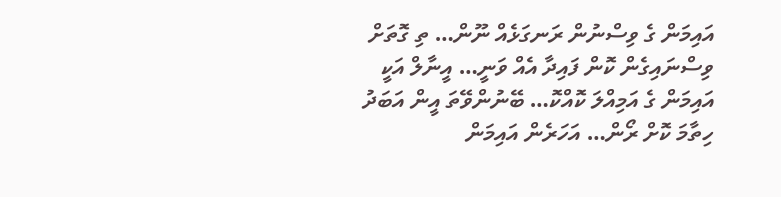އައިމަން ގެ ވިސްނުން ރަނގަޅެއް ނޫން… ތި ގޮތަށް ވިސްނައިގެން ކޮން ފައިދާ އެއް ވަނީ… އީނާލް އަކީ އައިމަން ގެ އަމިއްލަ ކޮއްކޮ… ބޭނުންވޭތަ އީން އަބަދު ހިތާމަ ކޮށް ރޯން… އަހަރެން އައިމަން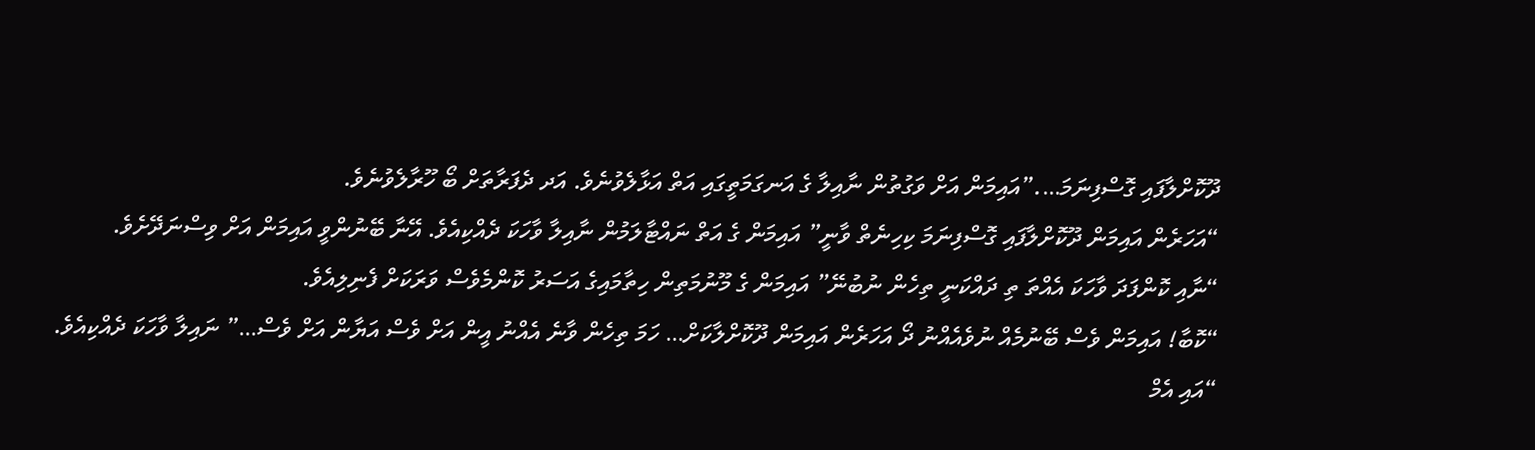ދޫކޮށްލާފައި ގޮސްފިނަމަ….”އައިމަން އަށް ވަގުތުން ނާއިލާ ގެ އަނގަމަތީގައި އަތް އަޅާލެވުނެވެ. އަދ ދެފަރާތަށް ބޯ ހޫރާލެވުނެވެ.
“އަހަރެން އައިމަން ދޫކޮށްލާފައި ގޮސްފިނަމަ ކިހިނެތް ވާނީ” އައިމަން ގެ އަތް ނައްޓާލަމުން ނާއިލާ ވާހަކަ ދެއްކިއެވެ. އޭނާ ބޭނުންވީ އައިމަން އަށް ވިސްނަދޭށެވެ.
“ނާއި ކޮންފަދަ ވާހަކަ އެއްތަ ތި ދައްކަނީ ތިހެން ނުބުނޭ” އައިމަން ގެ މޫނުމަތިން ހިތާމައިގެ އަސަރު ކޮންމެވެސް ވަރަކަށް ފެނިލިއެވެ.
“ކޮބާ! އައިމަން ވެސް ބޭނުމެއް ނުވެއެއްނު ދޯ އަހަރެން އައިމަން ދޫކޮށްލާކަށް… ހަމަ ތިހެން ވާނެ އެއްނު އީން އަށް ވެސް އަޔާން އަށް ވެސް…” ނައިލާ ވާހަކަ ދެއްކިއެވެ.
“އައި އެމް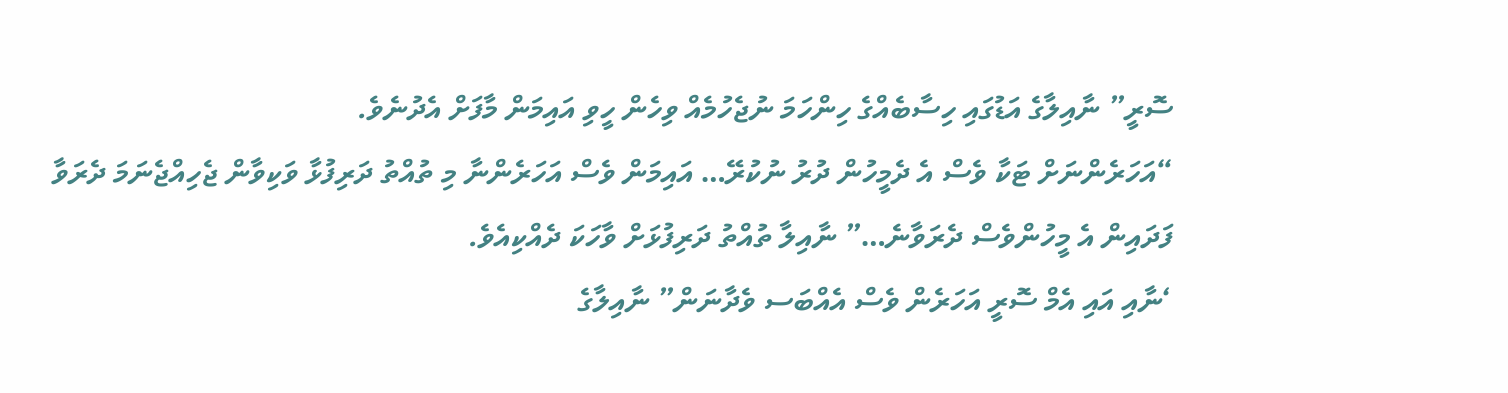ސޮރީ” ނާއިލާގެ އަޑުގައި ހިސާބެއްގެ ހިންހަމަ ނުޖެހުމެއް ވިހެން ހީވި އައިމަން މާފަށް އެދުނެވެ.
“އަހަރެންނަށް ޓަކާ ވެސް އެ ދެމީހުން ދުރު ނުކުރޭ… އައިމަން ވެސް އަހަރެންނާ މި ތުއްތު ދަރިފުޅާ ވަކިވާން ޖެހިއްޖެނަމަ ދެރަވާ ފަދައިން އެ މީހުންވެސް ދެރަވާނެ…” ނާއިލާ ތުއްތު ދަރިފުޅަށް ވާހަކަ ދެއްކިއެވެ.
‘ނާއި އައި އެމް ސޮރީ އަހަރެން ވެސް އެއްބަސ ވެދާނަން” ނާއިލާގެ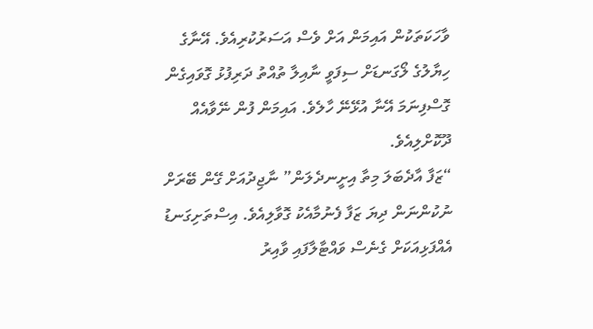ވާހަކަތަކުން އައިމަން އަށް ވެސް އަސަރުކުރިއެވެ. އޭނާގެ ހިޔާލުގެ ލޯގަނޑަށް ސިފަވީ ނާއިލާ ތުއްތު ދަރިފުޅު ގޮވައިގެން ގޮސްފިނަމަ އޭނާ އުޅޭނޭ ހާލެވެ. އައިމަން ފުން ނޭވާއެއް ދޫކޮށްލިއެވެ.
“ޒަފާ އާދެބަލަ މިތާ އިށީނދެލަން” ނާޖިދުއަށް ގޭން ބޭރަށް ނުކުންނަން ދިޔަ ޒަފާ ފެނުމާއެކު ގޮވާލިއެވެ. އިސްތަށިގަނޑު އެއްފަޅިއަކަށް ގެނެސް ވައްޓާލާފައި ވާއިރު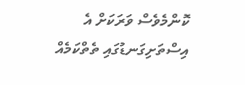ކޮންމެވެސް ވަރަކަށް އެ އިސްތަށިގަނޑުގައި ތެތްކަމެއް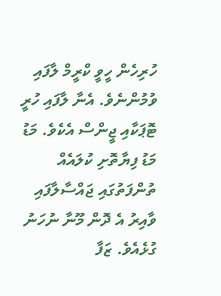ހުރިހެން ހީވީ ކްރީމް ލާފައި ވުމުންނެވެ. އެނާ ލާފައި ހުރީ ޓޮޕަކާއި ޖީންސް އެކެވެ. މަޑު މަޑު ފިޔާތޮށި ކުލައެއް ތުންފަތުގައި ޖައްސާލާފައި ވާއިރު އެ ދޮން މޫނާ ނުހަނު ގުޅެއެވެ. ޒަފާ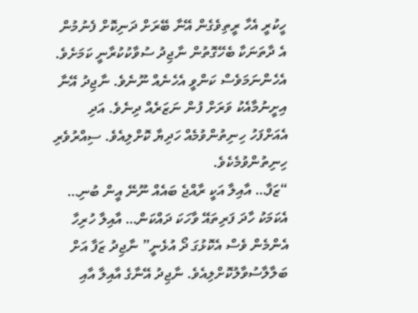ހީކުރީ އެހާ ރީތިވެގެން އޭނާ ބޭރަށް ދަނިކޮށް ފެނުމުން އެ ދާތަނަކާ ބެހޭގޮތުން ނާޖިދު ސުވާކުކުރާނީ ކަމަށެވެ. އެހެންނަމަވެސް ކަންވީ އެހެނެއް ނޫނެވެ. ނާޖިދު އޭނާ އިށީނުމާއެކު ވަރަށް ފުން ނަޒަރެއް ދިނެވެ. އަދި އެއަށްފަހު ހިނިތުންވުމެއް ހަދިޔާ ކޮށްލިއެވެ. ސިއްރުވެރި ހިނިތުންވުމެކެވެ.
“ޒަފާ… އާއިލާ އަކީ ރާއްޖެ ބައެއް ނޫނޭ އީން ބުނި… އެކަމަކު ހާދަ ފަރިތައޭ ވާހަކަ ދައްކަން… އާއިލާ ހުރިހާ އެންމެން ވެސް އެކޮޅުގަ ދޯ އުޅެނީ” ނާޖިދު ޒަފާ އަށް ބަލާލާސުވާލުކޮށްލިއެވެ. ނާޖިދު އޭނާގެ އާއިލާ އާއި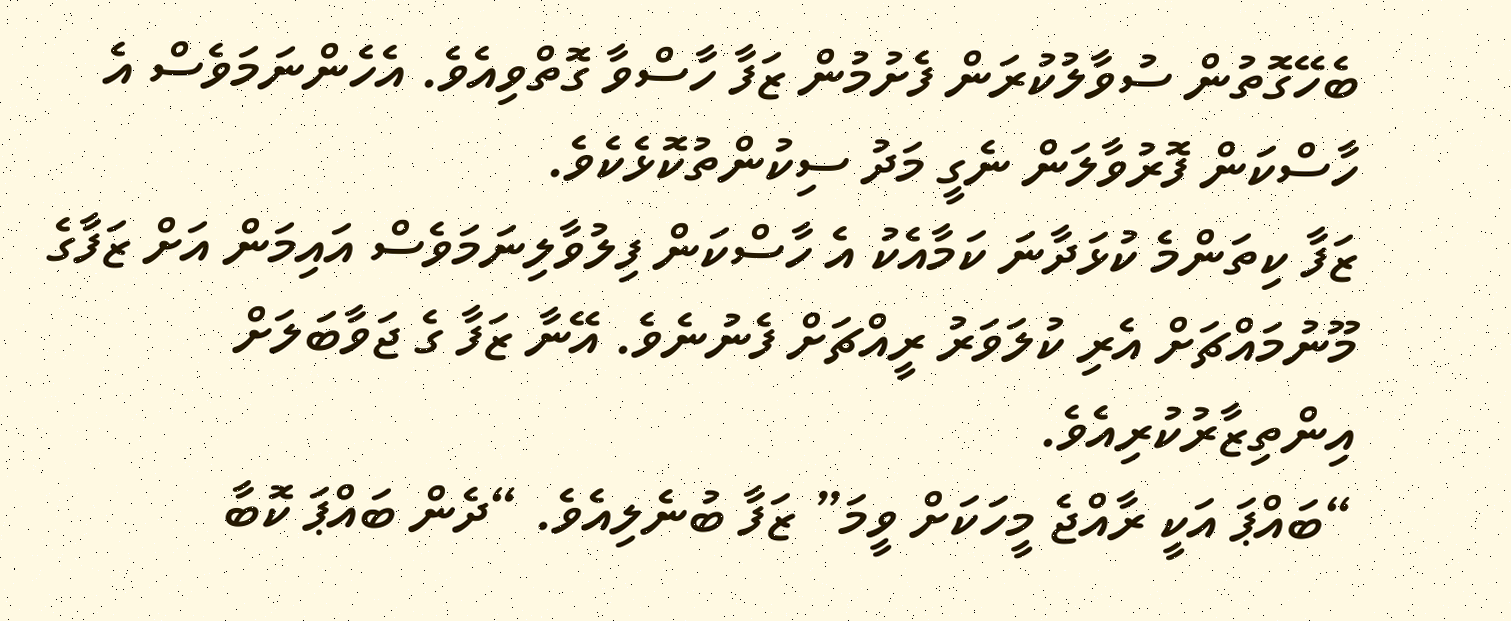ބެހޭގޮތުން ސުވާލުކުރަން ފެށުމުން ޒަފާ ހާސްވާ ގޮތްވިއެވެ. އެހެންނަމަވެސް އެ ހާސްކަން ފޮރުވާލަން ނެގީ މަދު ސިކުންތުކޮޅެކެވެ.
ޒަފާ ކިތަންމެ ކުޅަދާނަ ކަމާއެކު އެ ހާސްކަން ފިލުވާލިނަމަވެސް އައިމަން އަށް ޒަފާގެ މޫނުމައްޗަށް އެރި ކުލަވަރު ރީއްޗަށް ފެނުނެވެ. އޭނާ ޒަފާ ގެ ޖަވާބަލަށް އިންތިޒާރުކުރިއެވެ.
“ބައްޕަ އަކީ ރާއްޖެ މީހަކަށް ވީމަ” ޒަފާ ބުނެލިއެވެ. “ދެން ބައްޕަ ކޮބާ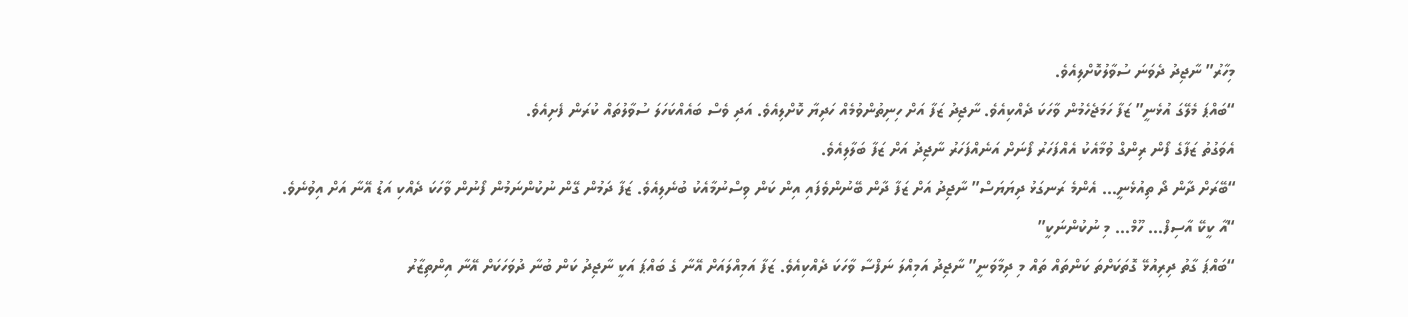މިހާރު” ނާޖިދު ދެވަނަ ސުވާލުކޮށްލިއެވެ.
“ބައްޕަ މެލޭގަ އުޅެނީ” ޒަފާ ހަމަޖެހެމުން ވާހަކަ ދެއްކިއެވެ. ނާޖިދު ޒަފާ އަށް ހިނިތުންވުމެއް ހަދިޔާ ކޮށްލިއެވެ. އަދި ވެސް ބައެއްކަހަލަ ސުވާލުތައް ކުރަން ފެށިއެވެ.
އެވަގުތު ޒަފާގެ ފޯން ރިންގް ވުމާއެކު އެއްފަހަރު ފޯނަށް އަނެއްފަހަރު ނާޖިދު އަށް ޒަފާ ބަލާލިއެވެ.
“ބޭރަށް ދާން ދޯ ތިއުޅެނީ… އެންމެ ރަނގަޅު ދިޔަޔަސް” ނާޖިދު އަށް ޒަފާ ދާން ބޭނުންވެފައި އިން ކަން ވިސްނުމާއެކު ބުނެލިއެވެ. ޒަފާ ދަމުން ގޭން ނުކުންނަމުން ފޯނުން ވާހަކަ ދެއްކި އަޑު އޭނާ އަށް އިވުނެވެ.
“އާ ކީކޭ އާސިފް… ހޫމް… މި ނުކުންނަކީ”
“ބައްޕަ ގާތު ދިރިއުޅޭ ގޮތަކަށްތަ ކަންތައް ތައް މި ދިމާވަނީ” ނާޖިދު އަމިއްލަ ނަފްސާ ވާހަކަ ދެއްކިއެވެ. ޒަފާ އަމިއްލައަށް އޭނާ ގެ ބައްޕަ އަކީ ނާޖިދު ކަން ބުނާ ދުވަހަކަށް އޭނާ އިންތިޒާރު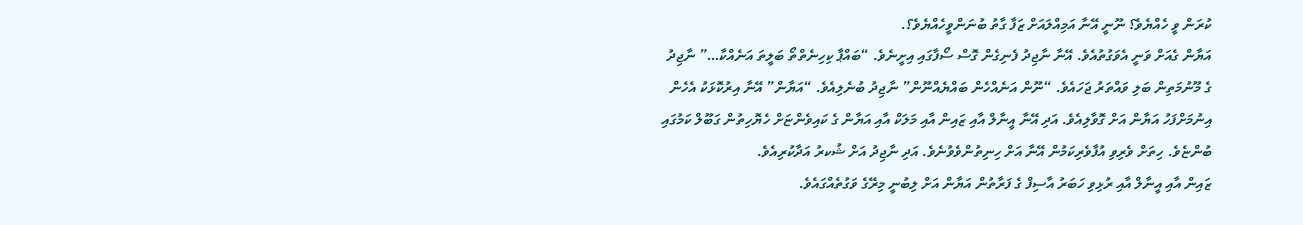ކުރަން ވީ ހެއްޔެވެ؟ ނޫނީ އޭނާ އަމިއްލައަށް ޒަފާ ގާތު ބުނަންވީހެއްޔެވެ؟.
އަޔާން ގެއަށް ވަނީ އެވަގުތުއެވެ. އޭނާ ނާޖިދު ފެނިގެން ގޮސް ސޯފާގައި އިށީނެވެ. “ބައްޕާ ކިހިނެތްތޯ ބަލީތަ އަނެއްކާ…” ނާޖިދު ގެ މޫނުމަތިން ބަލި ވައްތަރު ޖަހައެވެ. “ނޫން އަނެއްހެން ބައްޔެއްނޫން” ނާޖިދު ބުނެލިއެވެ. “އަޔާން” އޭނާ އިރުކޮޅަކު އެހެން އިނުމަށްފަހު އަޔާން އަށް ގޮވާލިއެވެ. އަދި އޭނާ އީނާލް އާއި ޒައިން އާއި މަލަކް އާއި އަޔާން ގެ ކައިވެންޏަށް ހެޔޮހިތުން ގަބޫލް ކަމުގައި ބުންޏެވެ. ހިތަށް ވެރިވި އުފާވެރިކަމުން އޭނާ އަށް ހިނިތުންވެވުނެވެ. އަދި ނާޖިދު އަށް ޝުކރު އަދާކުރިއެވެ.
ޒައިން އާއި އީނާލް އާއި ރުޅިވި ހަބަރު އާސިފް ގެ ފަރާތުން އަޔާން އަށް ލިބުނީ މިރޭގެ ވަގުތެއްގައެވެ.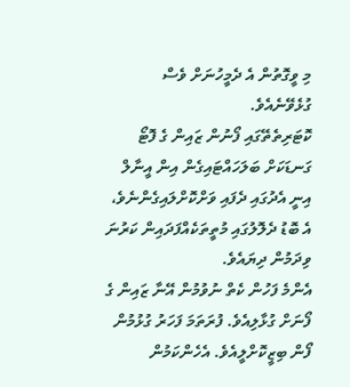މި ވީގޮތުން އެ ދެމީހުނަށް ވެސް ގުޅެވޭނެއެވެ.
ކޮޓަރިތެތޭގައި ފޯނުން ޒައިން ގެ ފޮޓޯ ގަނޑަކަށް ބަލަހައްޓައިގެން އިން އީނާލް އިނީ އެދުގައި ދެފައި ވަށްކޮށްލައިގެންނެވެ، އެ ބޮޑު ދެލޮލުގައި މުތީތަކެއްފަދައިން ކަރުނަ ވިދަމުން ދިޔައެވެ.
އެންމެ ފަހުން ކެތް ނުވުމުން އޭނާ ޒައިން ގެ ފޯނަށް ގުޅާލިއެވެ. ފުރަތަމަ ފަހަރު ގުޅުމުން ފޯން ބިޒީކޮށްލީއެވެ. އެހެންކަމުން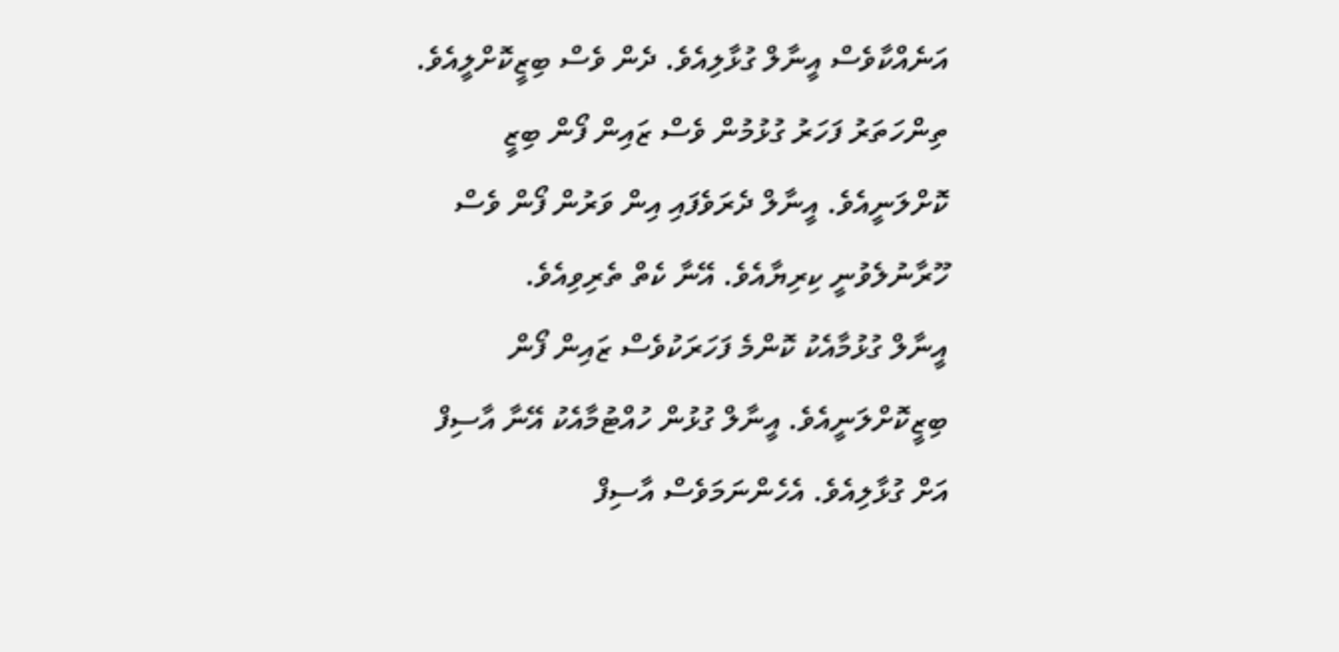އަނެއްކާވެސް އީނާލް ގުޅާލިއެވެ. ދެން ވެސް ބިޒީކޮށްލީއެވެ. ތިންހަތަރު ފަހަރު ގުޅުމުން ވެސް ޒައިން ފޯން ބިޒީ ކޮށްލަނީއެވެ. އީނާލް ދެރަވެފައި އިން ވަރުން ފޯން ވެސް ހޫރާނުލެވުނީ ކިރިޔާއެވެ. އޭނާ ކެތް ތެރިވިއެވެ.
އީނާލް ގުޅުމާއެކު ކޮންމެ ފަހަރަކުވެސް ޒައިން ފޯން ބިޒީކޮށްލަނީއެވެ. އީނާލް ގުޅުން ހުއްޓުމާއެކު އޭނާ އާސިފް އަށް ގުޅާލިއެވެ. އެހެންނަމަވެސް އާސިފް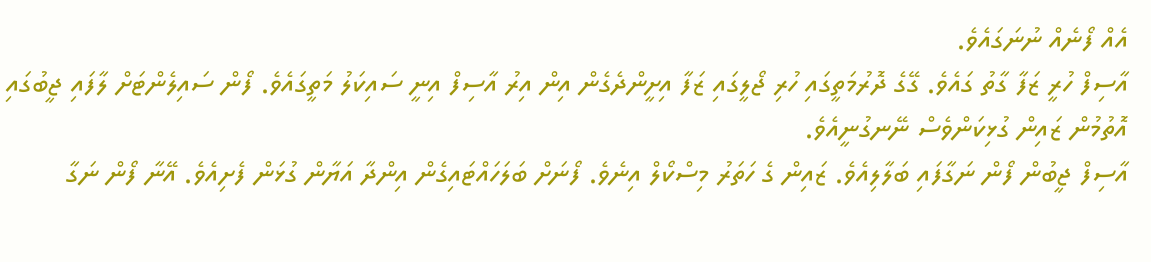އެއް ފޯނެއް ނުނަގައެވެ.
އާސިފް ހުރީ ޒަފާ ގާތު ގައެވެ. ގޭގެ ދޮރުމަތީގައި ހުރި ޖޯލީގައި ޒަފާ އިށީންދެގެން އިން އިރު އާސިފް އިނީ ސައިކަލު މަތީގައެވެ. ފޯން ސައިލެންޓަށް ލާފައި ޖީބުގައި އޮތުމުން ޒައިން ގުޅިކަންވެސް ނޭނގުނީއެވެ.
އާސިފް ޖީބުން ފޯން ނަގާފައި ބަލާލިއެވެ. ޒައިން ގެ ހަތަރު މިސްކޯލް އިނެވެ. ފޯނަށް ބަލަހައްޓައިގެން އިންދާ އަޔާން ގުޅަން ފެށިއެވެ. އޭނާ ފޯން ނަގާ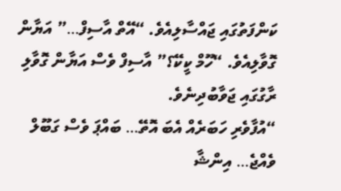ކަންފަތުގައި ޖައްސާލިއެވެ. “އޭތް އާސިފް…” އަޔާން ގޮވާލިއެވެ. “ހޫމް ކީކޭ؟” އާސިފް ވެސް އަޔާން ގޮވާލި ރާގުގައި ޖަވާބުދިނެވެ.
“އުފާވެރި ހަބަރެއް އެބަ އޮތޭ… ބައްޕަ ވެސް ގަބޫލް ވެއްޖެ… އިންޝާ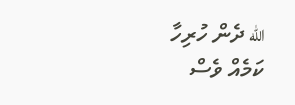الله ދެން ހުރިހާ ކަމެއް ވެސް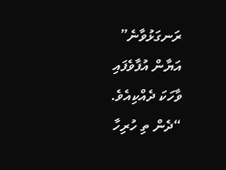ރަނގަޅުވާނެ” އަޔާން އުފާވެފައި ވާހަކަ ދެއްކިއެވެ.
“ދެން ތި ހުރިހާ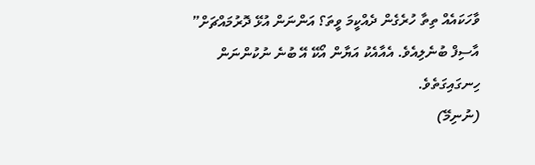ވާހަކައެއް ތިތާ ހުރެގެން ދެއްކީމަ ވީތަ؟ އަންނަން އުޅޭ ދޮރުމައްޗަށް” އާސިފް ބުނެލިއެވެ. އެއާއެކު އަޔާން އޯކޭ އޭ ބުނެ ނުކުންނަން ހިނގައިގަތެވެ.
(ނުނިމޭ)